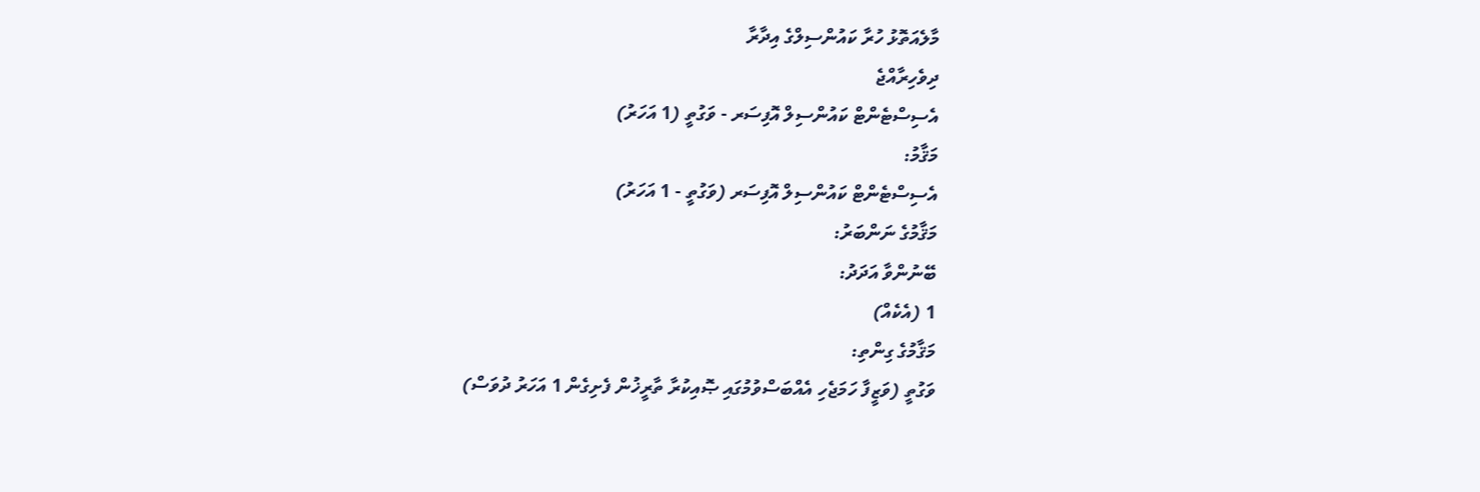މާލެއަތޮޅު ހުރާ ކައުންސިލްގެ އިދާރާ
ދިވެހިރާއްޖެ
އެސިސްޓެންޓް ކައުންސިލް އޮފިސަރ - ވަގުތީ (1 އަހަރު)
މަޤާމު:
އެސިސްޓެންޓް ކައުންސިލް އޮފިސަރ (ވަގުތީ - 1 އަހަރު)
މަޤާމުގެ ނަންބަރު:
ބޭނުންވާ އަދަދު:
1 (އެކެއް)
މަޤާމުގެ ގިންތި:
ވަގުތީ (ވަޒީފާ ހަމަޖެހި އެއްބަސްވުމުގައި ޞޮއިކުރާ ތާރީޚުން ފެށިގެން 1 އަހަރު ދުވަސް)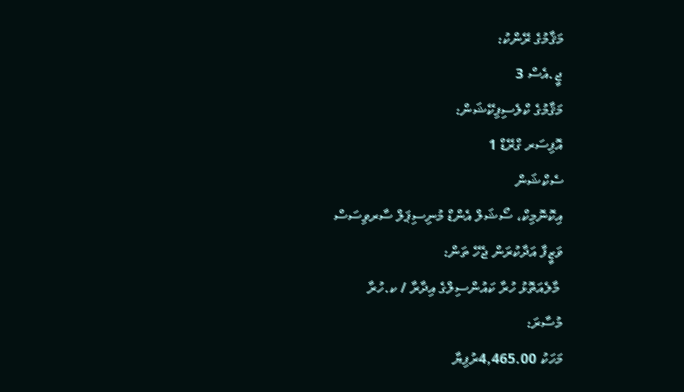މަޤާމުގެ ރޭންކު:
ޖީ.އެސް 3
މަޤާމުގެ ކްލެސިފިކޭޝަން:
އޮފިސަރ ގްރޭޑް 1
ސެކްޝަން
އިކޮނޮމިކް، ސޯޝަލް އެންޑް މުނިސިޕަލް ސާރވިސަސް
ވަޒީފާ އަދާކުރަން ޖެހޭ ތަން:
 މާލެއަތޮޅު ހުރާ ކައުންސިލްގެ އިދާރާ / ކ.ހުރާ
މުސާރަ:
މަހަކު 4,465.00ރުފިޔާ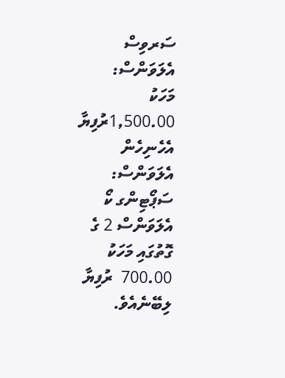ސަރވިސް އެލަވަންސް:
މަހަކު 1,500.00ރުފިޔާ
އެހެނިހެން އެލަވަންސް:
ސަޕޯޓިންގ ކޯ އެލަވަންސް 2 ގެ ގޮތުގައި މަހަކު 700.00  ރުފިޔާ ލިބޭނެއެވެ.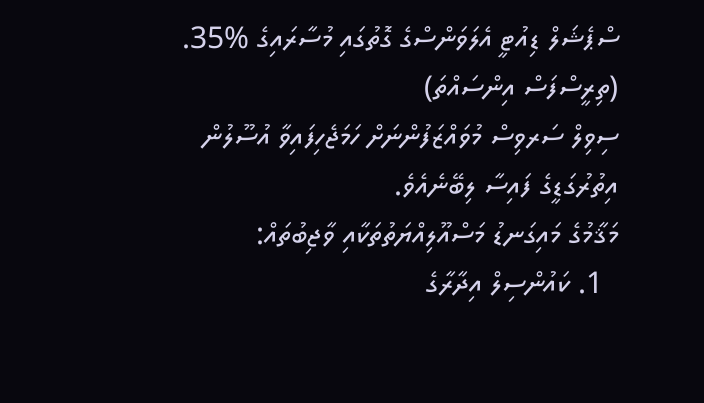ސްޕެޝަލް ޑިއުޓީ އެލަވަންސްގެ ގޮތުގައި މުސާރައިގެ %35. (ތިރީސްފަސް އިންސައްތަ)
ސިވިލް ސަރވިސް މުވައްޒަފުންނަށް ހަމަޖެހިފައިވާ އުސޫލުން އިތުރުގަޑީގެ ފައިސާ ލިބޭނެއެވެ.
މަޤާމުގެ މައިގަނޑު މަސްއޫލިއްޔަތުތަކާއި ވާޖިބުތައް:
  1. ކައުންސިލް އިދާރާގެ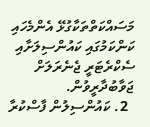މަސައްކަތްތަކާގުޅޭ އެންމެހައި ކަންކަމުގައި ކައުންސިލަށާއި ސެކްރެޓަރީ ޖެނެރަލަށް ޖަވާބުދާރީވުން.
  2. ކައުންސިލުން ފާސްކުރާ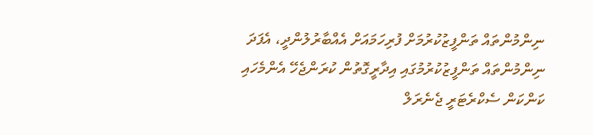ނިންމުންތައް ތަންފީޒުކުރުމަށް ފުރިހަމައަށް އެއްބާރުލުންދީ، އެފަދަ ނިންމުންތައް ތަންފީޒުކުރުމުގައި އިދާރީގޮތުން ކުރަންޖެހޭ އެންމެހައި ކަންކަން ސެކްރެޓަރީ ޖެނެރަލް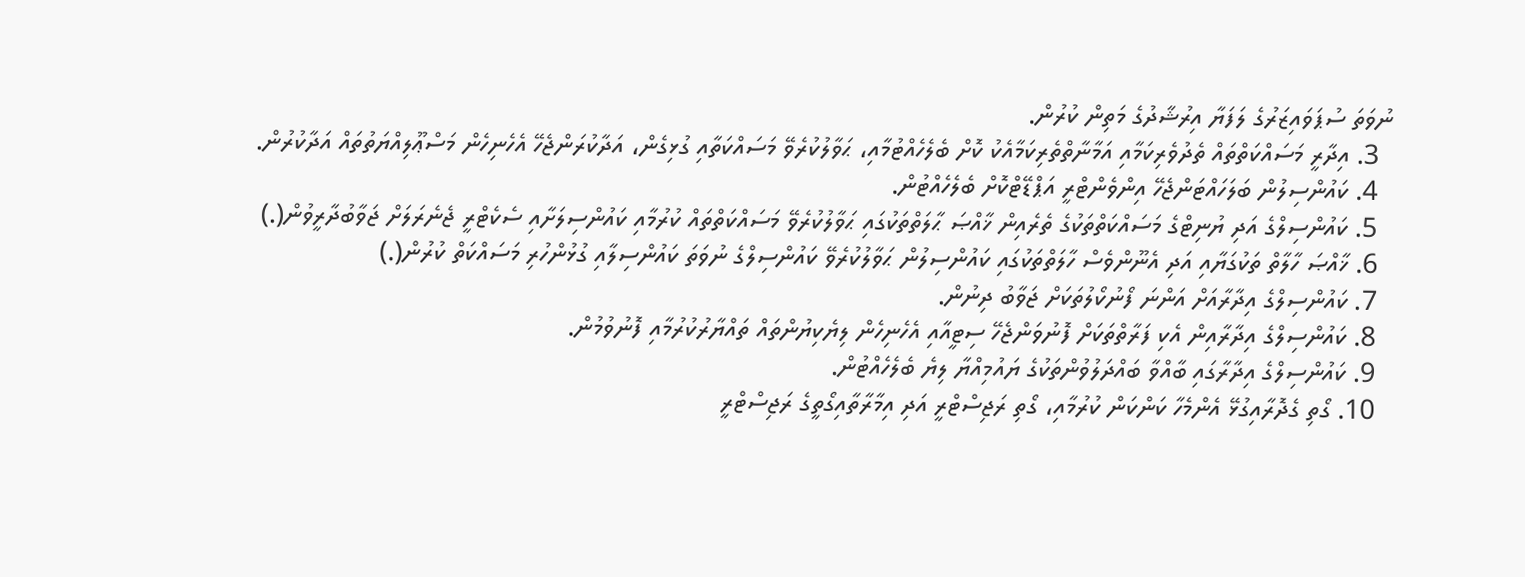ނުވަތަ ސުޕަވައިޒަރުގެ ލަފަޔާ އިރުޝާދުގެ މަތިން ކުރުން.
  3. އިދާރީ މަސައްކަތްތައް ތެދުވެރިކަމާއި އަމާނާތްތެރިކަމާއެކު ކޮށް ބެލެހެއްޓުމާއި، ޙަވާލުކުރެވޭ މަސައްކަތާއި ގުޅިގެން، އަދާކުރަންޖެހޭ އެހެނިހެން މަސްޢޫލިއްޔަތުތައް އަދާކުރުން.
  4. ކައުންސިލުން ބަލަހައްޓަންޖެހޭ އިންވެންޓްރީ އަޕްޑޭޓްކޮށް ބެލެހެއްޓުން.
  5. ކައުންސިލްގެ އަދި ޔުނިޓްގެ މަސައްކަތްތަކުގެ ތެރެއިން ޚާއްޞަ ޙާލަތްތަކުގައި ޙަވާލުކުރެވޭ މަސައްކަތްތައް ކުރުމާއި ކައުންސިލަށާއި ސެކެޓްރީ ޖެނެރަލަށް ޖަވާބުދާރީވުން(.)
  6. ޚާއްޞަ ހާލާތް ތަކުގަޔާއި އަދި އެނޫންވެސް ހާލަތްތަކުގައި ކައުންސިލުން ޙަވާލުކުރެވޭ ކައުންސިލްގެ ނުވަތަ ކައުންސިލާއި ގުޅުންހުރި މަސައްކަތް ކުރުން(.)
  7. ކައުންސިލްގެ އިދާރާއަށް އަންނަ ފޯނުކޯލުތަކަށް ޖަވާބު ދިނުން.
  8. ކައުންސިލްގެ އިދާރާއިން އެކި ފަރާތްތަކަށް ފޮނުވަންޖެހޭ ސިޓީއާއި އެހެނިހެން ލިޔެކިޔުންތައް ތައްޔާރުކުރުމާއި ފޮނުވުމުން.
  9. ކައުންސިލްގެ އިދާރާގައި ބާއްވާ ބައްދަލުވުންތަކުގެ ޔައުމިއްޔާ ލިޔެ ބެލެހެއްޓުން.
  10. ގޯތި ގެދޮރާއިގުޅޭ އެންމެހާ ކަންކަން ކުރުމާއި، ގޯތި ރަޖިސްޓްރީ އަދި އިމާރާތާއިގޯތީގެ ރަޖިސްޓްރީ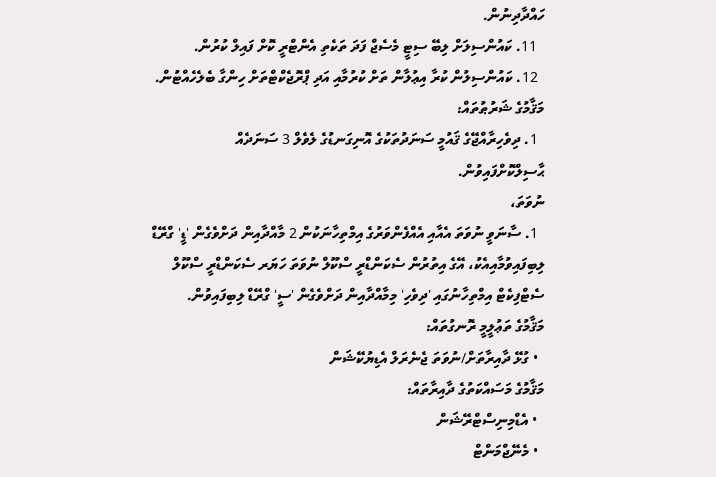ހައްދާދިނުން.
  11. ކައުންސިލަށް ލިބޭ ސިޓީ މެސެޖް ފަދަ ތަކެތި އެންޓްރީ ކޮށް ފައިލް ކުރުން.
  12. ކައުންސިލުން ކުރާ އިޢުލާން ތަށް ކުރުމާއި އަދި ޕްރޮޖެކްޓްތަށް ހިންގާ ބެލެހެއްޓުން.
މަޤާމުގެ ޝަރުޠުތައް:
  1. ދިވެހިރާއްޖޭގެ ޤައުމީ ސަނަދުތަކުގެ އޮނިގަނޑުގެ ލެވެލް 3 ސަނަދެއް ޙާސިލްކޮށްފައިވުން.
ނުވަތަ،
  1. ސާނަވީ ނުވަތަ އެއާއި އެއްފެންވަރުގެ އިމްތިހާނަކުން 2 މާއްދާއިން ދަށްވެގެން 'ޑީ' ގްރޭޑް ލިބިފައިވުމާއިއެކު، އޭގެ އިތުރުން ސެކަންޑްރީ ސްކޫލް ނުވަތަ ހަޔަރ ސެކަންޑްރީ ސްކޫލް ސެޓްފިކެޓް އިމްތިހާނުގައި 'ދިވެހި' މިމާއްދާއިން ދަށްވެގެން 'ސީ' ގްރޭޑް ލިބިފައިވުން.
މަޤާމުގެ ތަޢުލީމީ ރޮނގުތައް:
  • ގުޅޭ ދާއިރާތަށް/ނުވަތަ ޖެނެރަލް އެޑިޔުކޭޝަން
މަޤާމުގެ މަސައްކަތުގެ ދާއިރާތައް:
  • އެޑްމިނިސްޓްރޭޝަން
  • މެނޭޖްމަންޓް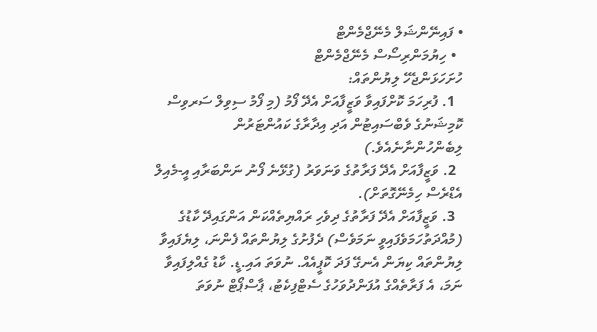• ފައިނޭންޝަލް މެނޭޖްމެންޓް
  • ހިޔުމަންރިސޯސް މެނޭޖްމެންޓް
ހުށަހަޅަންޖެހޭ ލިޔުންތައް:
  1. ފުރިހަމަ ކޮށްފައިވާ ވަޒީފާއަށް އެދޭ ފޯމު (މި ފޯމު ސިވިލް ސަރވިސް ކޮމިޝަނުގެ ވެބްސައިޓުން އަދި އިދާރާގެ ކައުންޓަރުން ލިބެންހުންނާނެއެވެ.)
  2. ވަޒީފާއަށް އެދޭ ފަރާތުގެ ވަނަވަރު (ގުޅޭނެ ފޯނު ނަންބަރާއި އީ-މެއިލް އެޑްރެސް ހިމެނޭގޮތަށް).
  3. ވަޒީފާއަށް އެދޭ ފަރާތުގެ ދިވެހި ރައްޔިތެއްކަން އަންގައިދޭ ކާޑުގެ (މުއްދަތުހަމަވެފައިވީ ނަމަވެސް) ދެފުށުގެ ލިޔުންތައް ފެންނަ، ލިޔެފައިވާ ލިޔުންތައް ކިޔަން އެނގޭ ފަދަ ކޮޕީއެއް. ނުވަތަ އައި.ޑީ. ކާޑު ގެއްލިފައިވާ ނަމަ، އެ ފަރާތެއްގެ އުފަންދުވަހުގެ ސެޓްފިކެޓު، ޕާސްޕޯޓް ނުވަތަ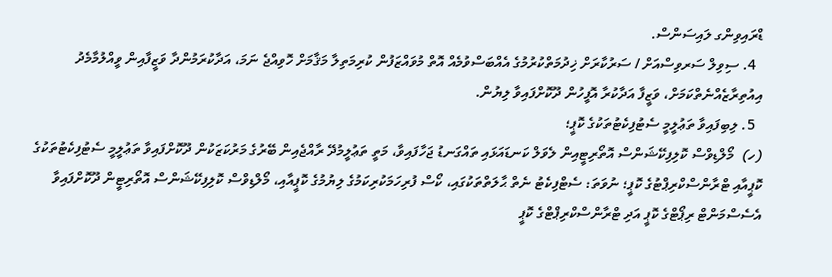ޑްރައިވިންގ ލައިސަންސް.
  4. ސިވިލް ސަރވިސްއަށް / ސަރުކާރަށް ޚިދުމަތްކުރުމުގެ އެއްބަސްވުމެއް އޮތް މުވައްޒަފުން ކުރިމަތިލާ މަޤާމަށް ހޮވިއްޖެ ނަމަ، އަދާކުރަމުންދާ ވަޒީފާއިން ވީއްލުމާމެދު އިއުތިރާޒެއްނެތްކަމަށް، ވަޒީފާ އަދާކުރާ އޮފީހުން ދޫކޮށްފައިވާ ލިޔުން.
  5. ލިބިފައިވާ ތަޢުލީމީ ސެޓުފިކެޓުތަކުގެ ކޮޕީ؛
(ހ)  މޯލްޑިވްސް ކޮލިފިކޭޝަންސް އޮތޯރިޓީއިން ލެވަލް ކަނޑައަޅައި ތައްގަނޑު ޖަހާފައިވާ، މަތީ ތަޢުލީމުދޭ ރާއްޖެއިން ބޭރުގެ މަރުކަޒަކުން ދޫކޮށްފައިވާ ތަޢުލީމީ ސެޓުފިކެޓުތަކުގެ ކޮޕީއާއި ޓްރާންސްކްރިޕްޓުގެ ކޮޕީ؛ ނުވަތަ: ސެޓްފިކެޓު ނެތް ޙާލަތްތަކުގައި، ކޯސް ފުރިހަމަކުރިކަމުގެ ލިޔުމުގެ ކޮޕީއާއި، މޯލްޑިވްސް ކޮލިފިކޭޝަންސް އޮތޯރިޓީން ދޫކޮށްފައިވާ އެސެސްމަންޓް ރިޕޯޓްގެ ކޮޕީ އަދި ޓްރާންސްކްރިޕްޓްގެ ކޮޕީ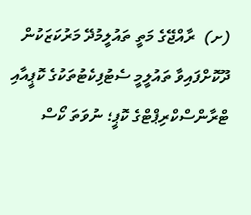(ށ)  ރާއްޖޭގެ މަތީ ތައުލީމުދޭ މަރުކަޒަކުން ދޫކޮށްފައިވާ ތައުލީމީ ސެޓުފިކެޓުތަކުގެ ކޮޕީއާއި ޓްރާންސްކްރިޕްޓްގެ ކޮޕީ؛ ނުވަތަ ކޯސް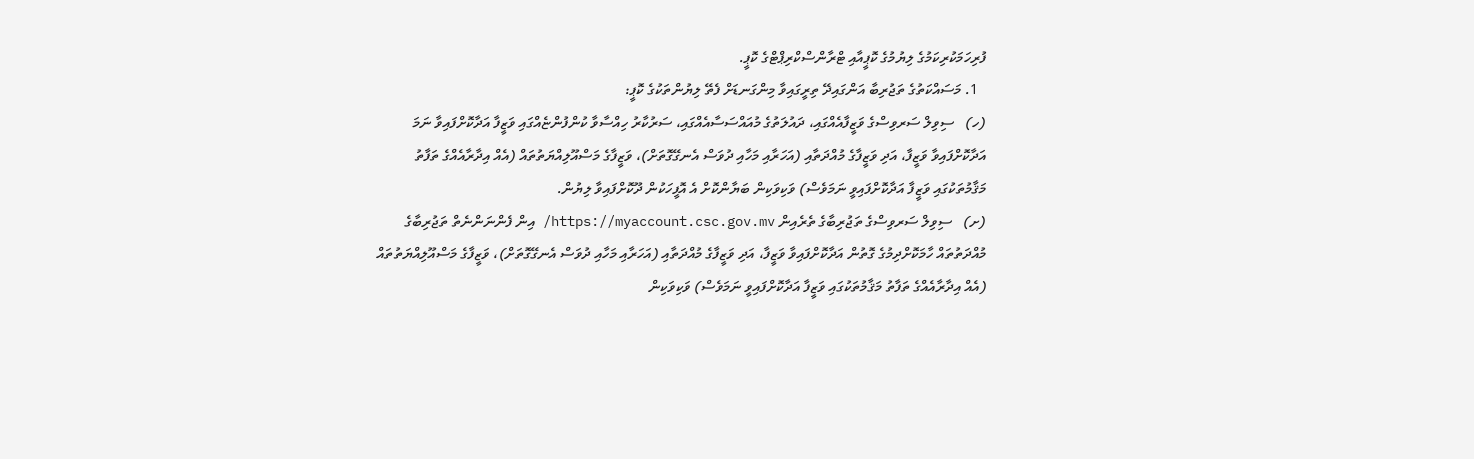ފުރިހަމަކުރިކަމުގެ ލިޔުމުގެ ކޮޕީއާއި ޓްރާންސްކްރިޕްޓްގެ ކޮޕީ.
  1. މަސައްކަތުގެ ތަޖުރިބާ އަންގައިދޭ ތިރީގައިވާ މިންގަނޑަށް ފެތޭ ލިޔުންތަކުގެ ކޮޕީ:
(ހ)   ސިވިލް ސަރވިސްގެ ވަޒީފާއެއްގައި، ދައުލަތުގެ މުއައްސަސާއެއްގައި، ސަރުކާރު ހިއްސާވާ ކުންފުންޏެއްގައި ވަޒީފާ އަދާކޮށްފައިވާ ނަމަ އަދާކޮށްފައިވާ ވަޒީފާ، އަދި ވަޒީފާގެ މުއްދަތާއި (އަހަރާއި މަހާއި ދުވަސް އެނގޭގޮތަށް)، ވަޒީފާގެ މަސްއޫލިއްޔަތުތައް (އެއް އިދާރާއެއްގެ ތަފާތު މަޤާމުތަކުގައި ވަޒީފާ އަދާކޮށްފައިވީ ނަމަވެސް) ވަކިވަކިން ބަޔާންކޮށް އެ އޮފީހަކުން ދޫކޮށްފައިވާ ލިޔުން.
(ށ)   ސިވިލް ސަރވިސްގެ ތަޖުރިބާގެ ތެރެއިން https://myaccount.csc.gov.mv/ އިން ފެންނަންނެތް ތަޖުރިބާގެ މުއްދަތުތައް ހާމަކޮށްދިމުގެ ގޮތުން އަދާކޮށްފައިވާ ވަޒީފާ، އަދި ވަޒީފާގެ މުއްދަތާއި (އަހަރާއި މަހާއި ދުވަސް އެނގޭގޮތަށް)، ވަޒީފާގެ މަސްއޫލިއްޔަތުތައް (އެއް އިދާރާއެއްގެ ތަފާތު މަޤާމުތަކުގައި ވަޒީފާ އަދާކޮށްފައިވީ ނަމަވެސް) ވަކިވަކިން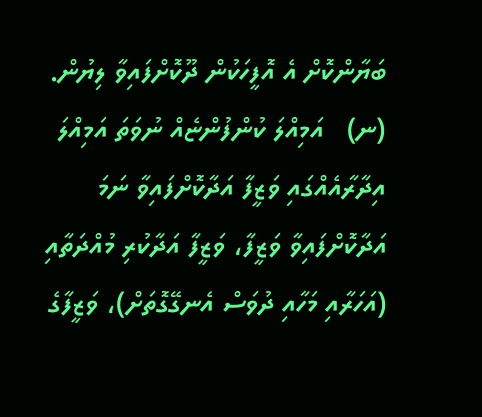ބަޔާންކޮށް އެ އޮފީހަކުން ދޫކޮށްފައިވާ ލިޔުން.
(ނ)   އަމިއްލަ ކުންފުންޏެއް ނުވަތަ އަމިއްލަ އިދާރާއެއްގައި ވަޒީފާ އަދާކޮށްފައިވާ ނަމަ އަދާކޮށްފައިވާ ވަޒީފާ، ވަޒީފާ އަދާކުރި މުއްދަތާއި (އަހަރާއި މަހާއި ދުވަސް އެނގޭގޮތަށް)، ވަޒީފާގެ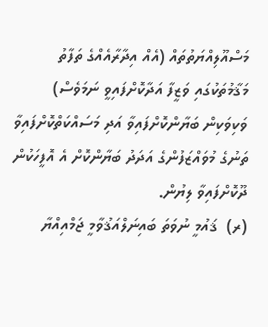މަސްއޫލިއްޔަތުތައް (އެއް އިދާރާއެއްގެ ތަފާތު މަޤާމުތަކުގައި ވަޒީފާ އަދާކޮށްފައިވީ ނަމަވެސް) ވަކިވަކިން ބަޔާންކޮށްފައިވާ އަދި މަސައްކަތްކޮށްފައިވާ ތަނުގެ މުވައްޒަފުންގެ އަދަދު ބަޔާންކޮށް އެ އޮފީހަކުން ދޫކޮށްފައިވާ ލިޔުން.
(ރ)  ޤައުމީ ނުވަތަ ބައިނަލްއަޤުވާމީ ޖަމްއިއްޔާ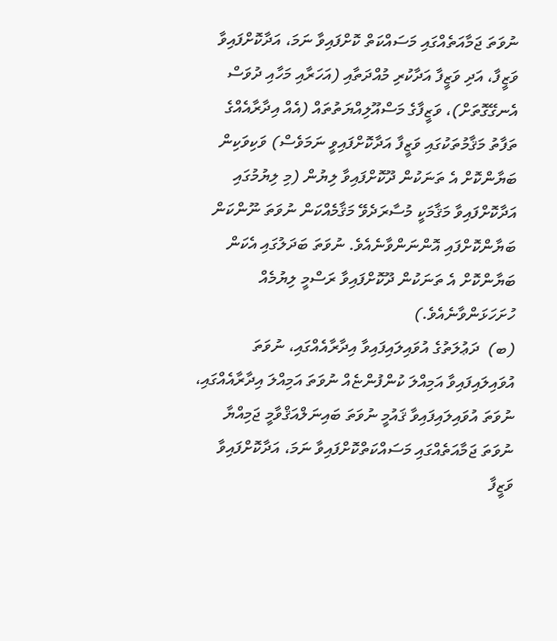ނުވަތަ ޖަމާއަތެއްގައި މަސައްކަތް ކޮށްފައިވާ ނަމަ، އަދާކޮށްފައިވާ ވަޒީފާ، އަދި ވަޒީފާ އަދާކުރި މުއްދަތާއި (އަހަރާއި މަހާއި ދުވަސް އެނގޭގޮތަށް)، ވަޒީފާގެ މަސްއޫލިއްޔަތުތައް (އެއް އިދާރާއެއްގެ ތަފާތު މަޤާމުތަކުގައި ވަޒީފާ އަދާކޮށްފައިވީ ނަމަވެސް) ވަކިވަކިން ބަޔާންކޮށް އެ ތަނަކުން ދޫކޮށްފައިވާ ލިޔުން (މި ލިޔުމުގައި އަދާކޮށްފައިވާ މަޤާމަކީ މުސާރަދެވޭ މަޤާމެއްކަން ނުވަތަ ނޫންކަން ބަޔާންކޮށްފައި އޮންނަންވާނެއެވެ. ނުވަތަ ބަދަލުގައި އެކަން ބަޔާންކޮށް އެ ތަނަކުން ދޫކޮށްފައިވާ ރަސްމީ ލިޔުމެއް ހުށަހަޅަންވާނެއެވެ.)
(ބ)  ދަޢުލަތުގެ އުވައިލައިފައިވާ އިދާރާއެއްގައި، ނުވަތަ އުވައިލައިފައިވާ އަމިއްލަ ކުންފުންޏެއް ނުވަތަ އަމިއްލަ އިދާރާއެއްގައި، ނުވަތަ އުވައިލައިފައިވާ ޤައުމީ ނުވަތަ ބައިނަލްއަޤްވާމީ ޖަމިއްޔާ ނުވަތަ ޖަމާއަތެއްގައި މަސައްކަތްކޮށްފައިވާ ނަމަ، އަދާކޮށްފައިވާ ވަޒީފާ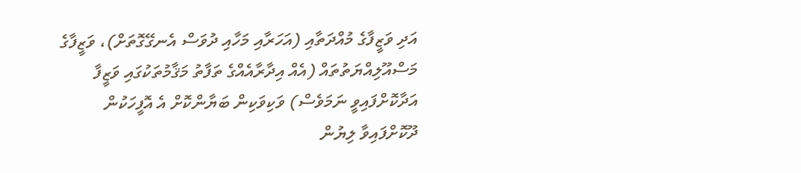އަދި ވަޒީފާގެ މުއްދަތާއި (އަހަރާއި މަހާއި ދުވަސް އެނގޭގޮތަށް)، ވަޒީފާގެ މަސްއޫލިއްޔަތުތައް (އެއް އިދާރާއެއްގެ ތަފާތު މަޤާމުތަކުގައި ވަޒީފާ އަދާކޮށްފައިވީ ނަމަވެސް) ވަކިވަކިން ބަޔާންކޮށް އެ އޮފީހަކުން ދޫކޮށްފައިވާ ލިޔުން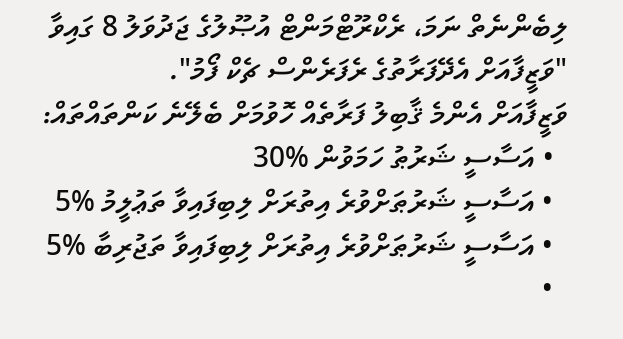ލިބެންނެތް ނަމަ، ރެކްރޫޓްމަންޓް އުޞޫލުގެ ޖަދުވަލު 8 ގައިވާ "ވަޒީފާއަށް އެދޭފަރާތުގެ ރެފަރެންސް ޗެކް ފޯމު".
ވަޒީފާއަށް އެންމެ ޤާބިލު ފަރާތެއް ހޮވުމަށް ބެލޭނެ ކަންތައްތައް:
  • އަސާސީ ޝަރުޠު ހަމަވުން %30
  • އަސާސީ ޝަރުޠަށްވުރެ އިތުރަށް ލިބިފައިވާ ތަޢުލީމު %5
  • އަސާސީ ޝަރުޠަށްވުރެ އިތުރަށް ލިބިފައިވާ ތަޖުރިބާ %5
  •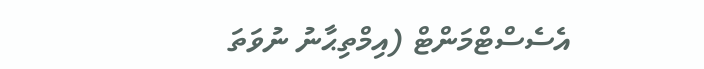އެސެސްޓްމަންޓް (އިމްތިޙާނު ނުވަތަ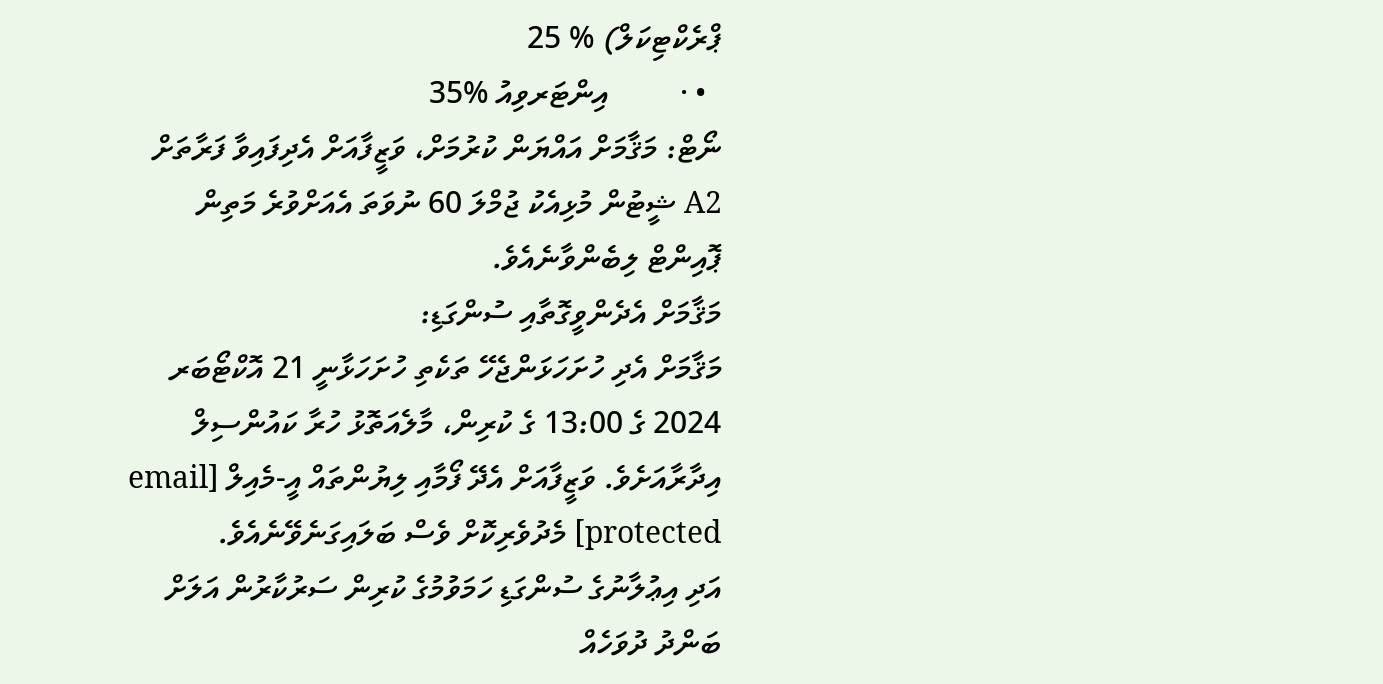ޕްރެކްޓިކަލް) % 25
  • ·         އިންޓަރވިއު %35
ނޯޓް: މަޤާމަށް އައްޔަން ކުރުމަށް، ވަޒީފާއަށް އެދިފައިވާ ފަރާތަށް A2 ޝީޓުން މުޅިއެކު ޖުމްލަ 60 ނުވަތަ އެއަށްވުރެ މަތިން ޕޮއިންޓް ލިބެންވާނެއެވެ.
މަޤާމަށް އެދެންވީގޮތާއި ސުންގަޑި:
މަޤާމަށް އެދި ހުށަހަޅަންޖެހޭ ތަކެތި ހުށަހަޅާނީ 21 އޮކްޓޯބަރ 2024 ގެ 13:00 ގެ ކުރިން، މާލެއަތޮޅު ހުރާ ކައުންސިލް އިދާރާއަށެވެ. ވަޒީފާއަށް އެދޭ ފޯމާއި ލިޔުންތައް އީ-މެއިލް [email protected] މެދުވެރިކޮށް ވެސް ބަލައިގަނެވޭނެއެވެ.
އަދި އިޢުލާނުގެ ސުންގަޑި ހަމަވުމުގެ ކުރިން ސަރުކާރުން އަލަށް ބަންދު ދުވަހެއް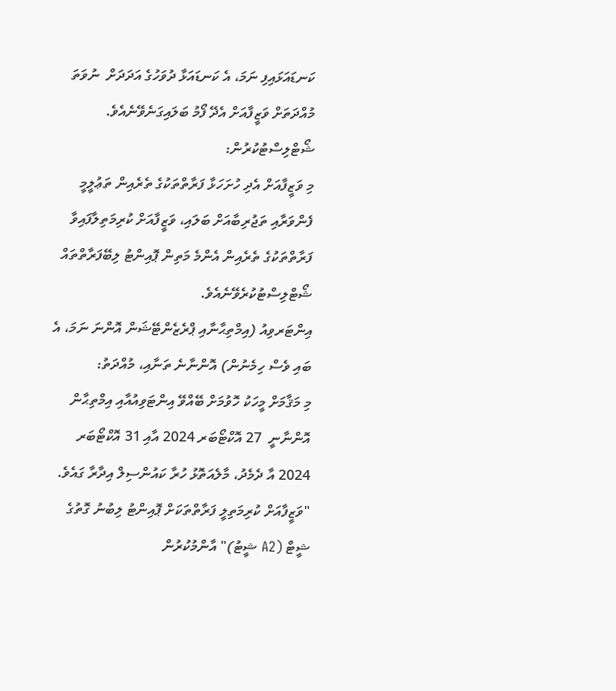ކަނޑައަޅައިފި ނަމަ، އެ ކަނޑައަޅާ ދުވަހުގެ އަދަދަށް  ނުވަތަ މުއްދަތަށް ވަޒީފާއަށް އެދޭ ފޯމު ބަލައިގަނެވޭނެއެވެ.
ޝޯޓްލިސްޓުކުރުން:
މި ވަޒީފާއަށް އެދި ހުށަހަޅާ ފަރާތްތަކުގެ ތެރެއިން ތަޢުލީމީ ފެންވަރާއި ތަޖުރިބާއަށް ބަލައި، ވަޒީފާއަށް ކުރިމަތިލާފައިވާ ފަރާތްތަކުގެ ތެރެއިން އެންމެ މަތިން ޕޮއިންޓު ލިބޭފަރާތްތައް ޝޯޓްލިސްޓުކުރެވޭނެއެވެ.
އިންޓަރވިއު (އިމްތިޙާނާއި ޕްރެޒެންޓޭޝަން އޮންނަ ނަމަ، އެ ބައި ވެސް ހިމެނުން) އޮންނާނެ ތަނާއި، މުއްދަތު:
މި މަޤާމަށް މީހަކު ހޮވުމަށް ބޭއްވޭ އިންޓަވިއުއާއި އިމްތިޙާން އޮންނާނީ  27 އޮކްޓޯބަރ 2024 އާއި 31 އޮކްޓޯބަރ 2024 އާ ދެމެދު، މާލެއަތޮޅު ހުރާ ކައުންސިލް އިދާރާ ގައެވެ.
"ވަޒީފާއަށް ކުރިމަތިލީ ފަރާތްތަކަށް ޕޮއިންޓު ލިބުނު ގޮތުގެ ޝީޓް (A2 ޝީޓު)" އާންމުކުރުން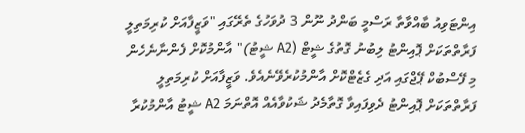އިންޓަވިއު ބާއްވާތާ ރަސްމީ ބަންދު ނޫން 3 ދުވަހުގެ ތެރޭގައި "ވަޒީފާއަށް ކުރިމަތިލީ ފަރާތްތަކަށް ޕޮއިންޓު ލިބުނު ގޮތުގެ ޝީޓް (A2 ޝީޓު)" އާންމުކޮށް ފެންނާނެހެން މި ފޭސްބުކް ޕޭޖްގައި އަދި ގެޒެޓްކޮށް އާންމުކުރެވޭނެއެވެ. ވަޒީފާއަށް ކުރިމަތިލީ ފަރާތްތަކަށް ޕޮއިންޓު ދެވިފައިވާ ގޮތާމެދު ޝަކުވާއެއް އޮތްނަމަ A2 ޝީޓު އާންމުކުރާ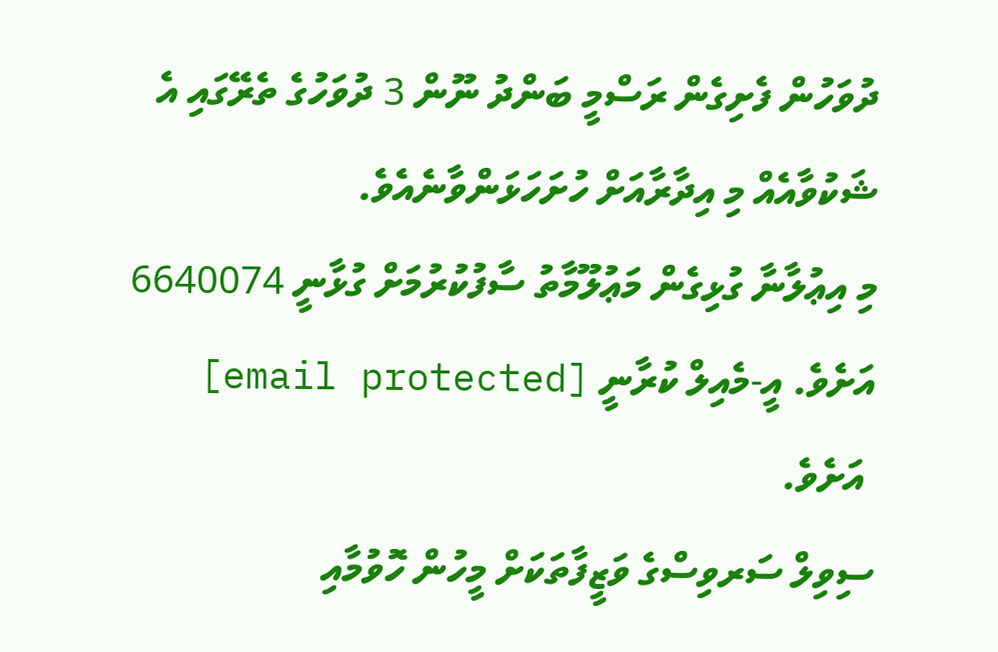ދުވަހުން ފެށިގެން ރަސްމީ ބަންދު ނޫން 3 ދުވަހުގެ ތެރޭގައި އެ ޝަކުވާއެއް މި އިދާރާއަށް ހުށަހަޅަންވާނެއެވެ.
މި އިޢުލާނާ ގުޅިގެން މަޢުލޫމާތު ސާފުކުރުމަށް ގުޅާނީ 6640074 އަށެވެ. އީ-މެއިލް ކުރާނީ [email protected]
 އަށެވެ.
ސިވިލް ސަރވިސްގެ ވަޒީފާތަކަށް މީހުން ހޮވުމާއި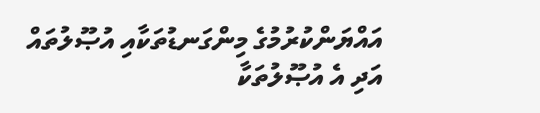އައްޔަންކުރުމުގެ މިންގަނޑުތަކާއި އުޞޫލުތައް އަދި އެ އުޞޫލުތަކާ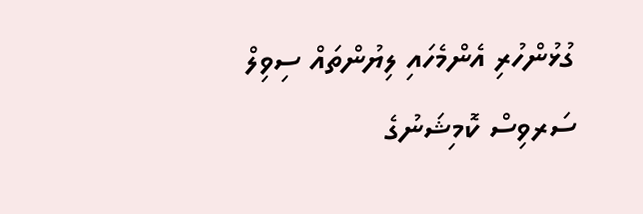ގުޅުންހުރި އެންމެހައި ލިޔުންތައް ސިވިލް ސަރވިސް ކޮމިޝަނުގެ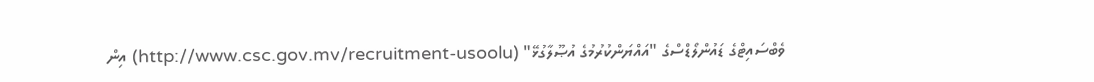ވެބްސައިޓްގެ ޑައުންލޯޑްސްގެ "އައްޔަންކުރުމުގެ އުޞޫލާގުޅޭ" (http://www.csc.gov.mv/recruitment-usoolu) އިން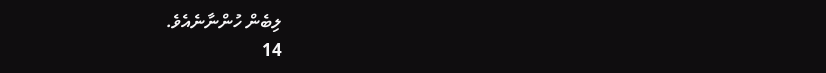ލިބެން ހުންނާނެއެވެ.
14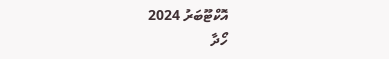އޮކްޓޫބަރު 2024
ހޯދާ